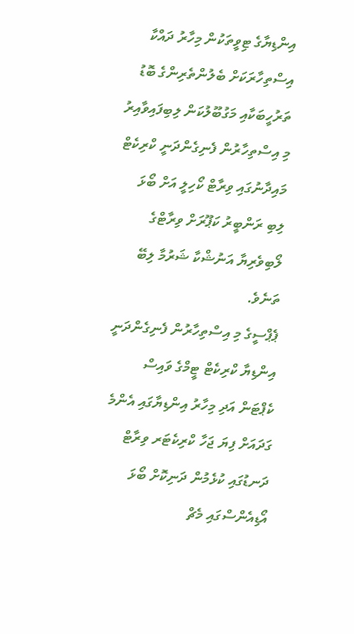އިންޑިޔާގެ ޓިވީތަކުން މިހާރު ދައްކާ އިސްތިހާރަކަށް ބެލުންތެރިންގެ ބޮޑު ތަރުހީބަކާއި މަގުބޫލުކަން ލިބިފައިވާއިރު މި އިސްތިހާރުން ފެނިގެންދަނީ ކްރިކެޓް މައިދާނުގައި ވިރާޓް ކޯހިލީ އަށް ބޯޅަ ލިބި ރަންބީރު ކަޕޫރަށް ވިރާޓްގެ ލޯބިވެރިޔާ އަނުޝްކާ ޝަރުމާ ލިބޭ ތަނެވެ.
ޕެޕްސީގެ މި އިސްތިހާރުން ފެނިގެންދަނީ އިންޑިޔާ ކްރިކެޓް ޓީމްގެ ވައިސް ކެޕްޓަން އަދި މިހާރު އިންޑިޔާގައި އެންމެ ގަދައަށް ފިޔަ ޖަހާ ކްރިކެޓަރ ވިރާޓް ދަނޑުގައި ކުޅެމުން ދަނިކޮށް ބޯޅަ އޯޑިއެންސްގައި މެޗް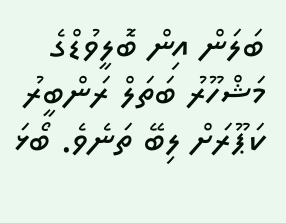ބަލަން އިން ބޮލީވުޑްގެ މަޝްހޫރު ބަތަލް ރަންބީރު ކަޕޫރަށް ލިބޭ ތަނެވެ. ބޯޅަ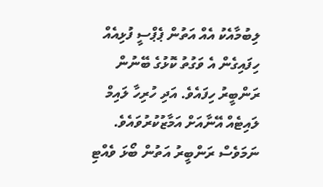ލިބުމާއެކު އެއް އަތުން ޕެޕްސީ ފުޅިއެއް ހިފައިގެން އެ ވަގުތު ކޮޅުގެ ބޭނުން ރަންބީރު ހިފައެވެ. އަދި ހުރިހާ ލައިމް ލައިޓެއް އޭނާއަށް އަމާޒުކުރުވައެވެ.
ނަމަވެސް ރަންބީރު އަތުން ބޯޅަ ވެއްޓި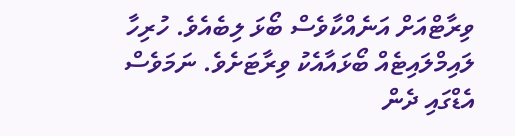ވިރާޓްއަށް އަނެއްކާވެސް ބޯޅަ ލިބެއެވެ. ހުރިހާ ލައިމްލައިޓެއް ބޯޅައާއެކު ވިރާޓަށެވެ. ނަމަވެސް އެޑްގައި ދެން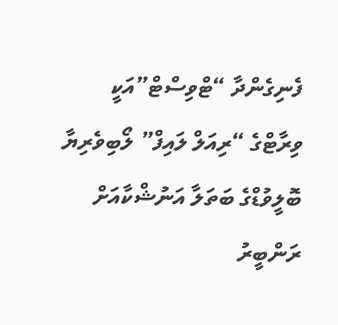ފެނިގެންދާ “ޓްވިސްޓް”އަކީ ވިރާޓްގެ “ރިއަލް ލައިފް” ލޯބިވެރިޔާ ބޮލީވުޑްގެ ބަތަލާ އަނުޝްކާއަށް ރަންބީރު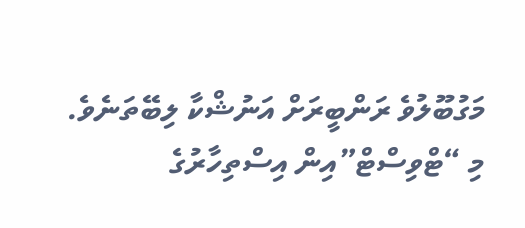މަގުބޫލުވެ ރަންބީރަށް އަނުޝްކާ ލިބޭތަނެވެ.
މި “ޓްވިސްޓް”އިން އިސްތިހާރުގެ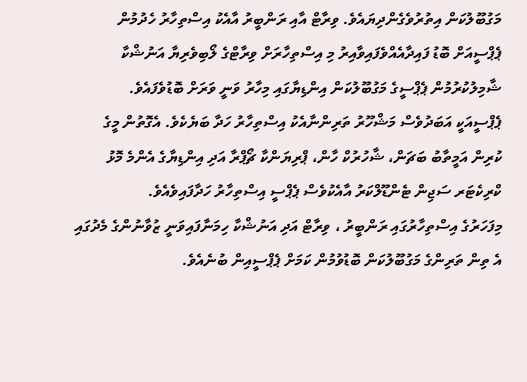މަގުބޫލުކަން އިތުރުވެގެންދިޔައެވެ. ވިރާޓް އާއި ރަންބީރު އާއެކު އިސްތިހާރު ހެދުމުން ޕެޕްސީއަށް ބޮޑު ފައިދާއެއްވެފައިވާއިރު މި އިސްތިހާރަށް ވިރާޓްގެ ލޯބިވެރިޔާ އަނުޝްކާ ޝާމިލުކުރުމުން ޕެޕްސީގެ މަގުބޫލުކަން އިންޑިޔާގައި މިހާރު ވަނީ ވަރަށް ބޮޑުވެފައެވެ.
ޕެޕްސީއަކީ އަބަދުވެސް މަޝްހޫރު ތަރިންނާއެކު އިސްތިހާރު ހަދާ ބަޔެކެވެ. އެގޮތުން މީގެ ކުރިން އަމީތާބު ބަޗަން، ޝާހުރުކް ހާން، ޕްރިޔަންކާ ޗޯޕްރާ އަދި އިންޑިޔާގެ އެންމެ މޮޅު ކްރިކެޓަރ ސަޖިން ޓެންޑޫލްކަރު އާއެކުވެސް ޕެޕްސީ އިސްތިހާރު ހަދާފައިވެއެވެ.
މިފަހަރުގެ އިސްތިހާރުގައި ރަންބީރު ، ވިރާޓް އަދި އަނުޝްކާ ހިމަނާފައިވަނީ ޒުވާނުންގެ މެދުގައި އެ ތިން ތަރިންގެ މަގުބޫލުކަން ބޮޑުވުމުން ކަމަށް ޕެޕްސީއިން ބުނެއެވެ.